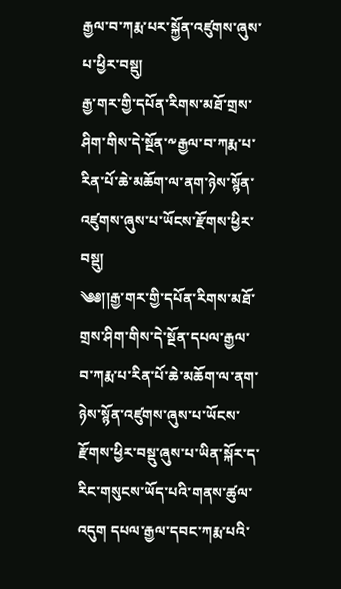རྒྱལ་བ་ཀརྨ་པར་སྐྱོན་འཛུགས་ཞུས་པ་ཕྱིར་བསྡུ།
རྒྱ་གར་གྱི་དཔོན་རིགས་མཐོ་གྲས་ཤིག་གིས་དེ་སྔོན་༸རྒྱལ་བ་ཀརྨ་པ་རིན་པོ་ཆེ་མཆོག་ལ་ནག་ཉེས་སྙོན་འཛུགས་ཞུས་པ་ཡོངས་རྫོགས་ཕྱིར་བསྡུ།
༄༅།།རྒྱ་གར་གྱི་དཔོན་རིགས་མཐོ་གྲས་ཤིག་གིས་དེ་སྔོན་དཔལ་རྒྱལ་བ་ཀརྨ་པ་རིན་པོ་ཆེ་མཆོག་ལ་ནག་ཉེས་སྙོན་འཛུགས་ཞུས་པ་ཡོངས་རྫོགས་ཕྱིར་བསྡུ་ཞུས་པ་ཡིན་སྐོར་ད་རིང་གསུངས་ཡོད་པའི་གནས་ཚུལ་འདུག དཔལ་རྒྱལ་དབང་ཀརྨ་པའི་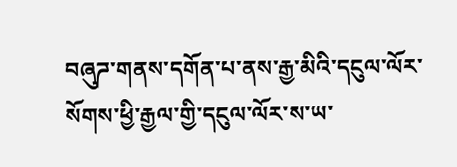བཞུཌ་གནས་དགོན་པ་ནས་རྒྱ་མིའི་དངུལ་ལོར་སོགས་ཕྱི་རྒྱལ་གྱི་དངུལ་ལོར་ས་ཡ་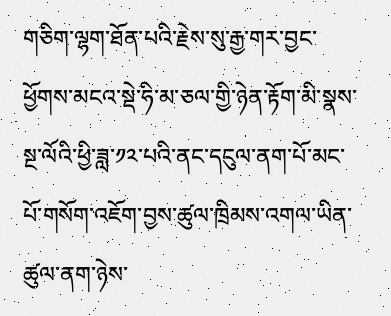གཅིག་ལྷག་ཐོན་པའི་རྗེས་སུ་རྒྱ་གར་བྱང་ཕྱོགས་མངའ་སྡེ་ཧི་མ་ཅལ་གྱི་ཉེན་རྟོག་མི་སྣས་སྔ་ལོའི་ཕྱི་ཟླ་༡༢་པའི་ནང་དངུལ་ནག་པོ་མང་པོ་གསོག་འཇོག་བྱས་ཚུལ་ཁྲིམས་འགལ་ཡིན་ཚུལ་ནག་ཉེས་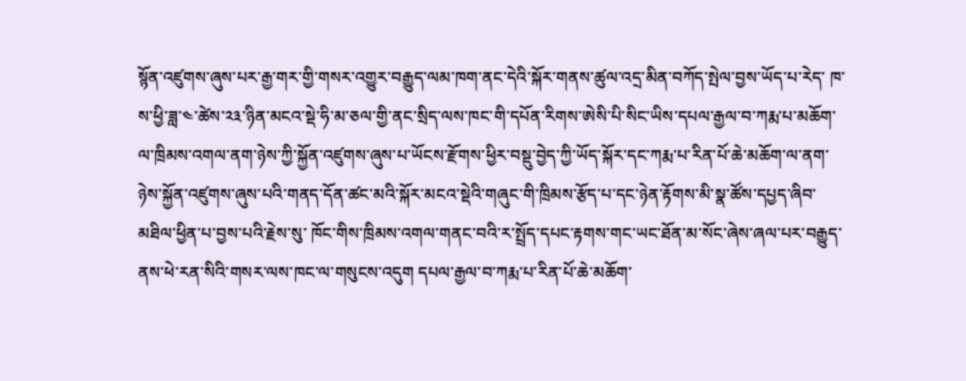སྙོན་འཛུགས་ཞུས་པར་རྒྱ་གར་གྱི་གསར་འགྱུར་བརྒྱུད་ལམ་ཁག་ནང་དེའི་སྐོར་གནས་ཚུལ་འདྲ་མིན་བཀོད་སྤེལ་བྱས་ཡོད་པ་རེད་ ཁ་ས་ཕྱི་ཟླ་༤་ཚེས་༢༣་ཉིན་མངའ་སྡེ་ཧི་མ་ཅལ་གྱི་ནང་སྲིད་ལས་ཁང་གི་དཔོན་རིགས་ཨེསི་པི་སིང་ཡིས་དཔལ་རྒྱལ་བ་ཀརྨ་པ་མཆོག་ལ་ཁྲིམས་འགལ་ནག་ཉེས་ཀྱི་སྐྱོན་འཛུགས་ཞུས་པ་ཡོངས་རྫོགས་ཕྱིར་བསྡུ་བྱེད་ཀྱི་ཡོད་སྐོར་དང་ཀརྨ་པ་རིན་པོ་ཆེ་མཆོག་ལ་ནག་ཉེས་སྐྱོན་འཛུགས་ཞུས་པའི་གནད་དོན་ཚང་མའི་སྐོར་མངའ་སྡེའི་གཞུང་གི་ཁྲིམས་རྩོད་པ་དང་ཉེན་རྟོགས་མི་སྣ་ཚོས་དཔྱད་ཞིབ་མཐིལ་ཕྱིན་པ་བྱས་པའི་རྗེས་སུ་ ཁོང་གིས་ཁྲིམས་འགལ་གནང་བའི་ར་སྤྲོད་དཔང་རྟགས་གང་ཡང་ཐོན་མ་སོང་ཞེས་ཞལ་པར་བརྒྱུད་ནས་ཕེ་རན་སིའི་གསར་ལས་ཁང་ལ་གསུངས་འདུག དཔལ་རྒྱལ་བ་ཀརྨ་པ་རིན་པོ་ཆེ་མཆོག་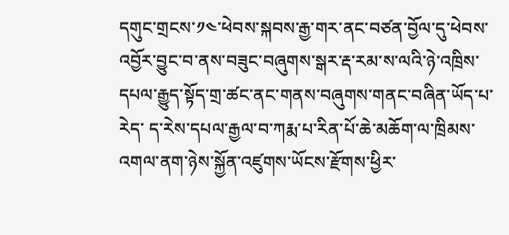དགུང་གྲངས་༡༤་ཕེབས་སྐབས་རྒྱ་གར་ནང་བཙན་བྱོལ་དུ་ཕེབས་འབྱོར་བྱུང་བ་ནས་བཟུང་བཞུགས་སྒར་རྡ་རམ་ས་ལའི་ཉེ་འཁྲིས་དཔལ་རྒྱུད་སྟོད་གྲ་ཚང་ནང་གནས་བཞུགས་གནང་བཞིན་ཡོད་པ་རེད་ ད་རེས་དཔལ་རྒྱལ་བ་ཀརྨ་པ་རིན་པོ་ཆེ་མཆོག་ལ་ཁྲིམས་འགལ་ནག་ཉེས་སྐྱོན་འཛུགས་ཡོངས་རྫོགས་ཕྱིར་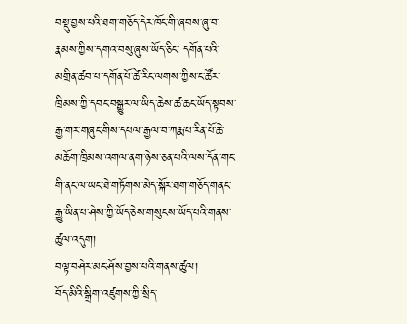བསྡུ་བྱས་པའི་ཐག་གཅོད་དེར་ཁོང་གི་ཞབས་ཞུ་བ་རྣམས་ཀྱིས་དགའ་བསུ་ཞུས་ཡོད་ཅིང་ དགོན་པའི་མགྲིན་ཚབ་པ་དགོན་པོ་ཚེ་རིང་ལགས་ཀྱིས་ང་ཚོར་ཁྲིམས་ཀྱི་དབང་བསྒྱུར་ལ་ཡིད་ཆེས་ཚ་ཆང་ཡོད་སྟབས་རྒྱ་གར་གཞུང་གིས་དཔལ་རྒྱལ་བ་ཀརྨ་པ་རིན་པོ་ཆེ་མཆོག་ཁྲིམས་འགལ་ནག་ཉེས་ཅན་པའི་ལས་དོན་གང་གི་ནང་ལ་ཡང་ཐེ་གཏོགས་མེད་སྐོར་ཐག་གཅོད་གནང་རྒྱུ་ཡིན་པ་ཤེས་ཀྱི་ཡོད་ཅེས་གསུངས་ཡོད་པའི་གནས་ཚུལ་འདུག།
བལྟ་བཤེར་མང་ཤོས་བྱས་པའི་གནས་ཚུལ།
བོད་མིའི་སྒྲིག་འཛུགས་ཀྱི་སྲིད་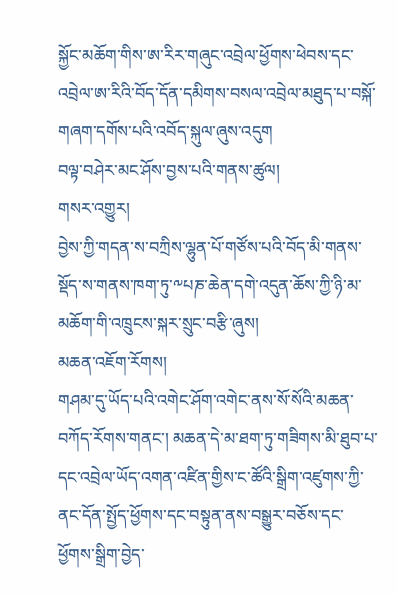སྐྱོང་མཆོག་གིས་ཨ་རིར་གཞུང་འབྲེལ་ཕྱོགས་ཕེབས་དང་འབྲེལ་ཨ་རིའི་བོད་དོན་དམིགས་བསལ་འབྲེལ་མཐུད་པ་བསྐོ་གཞག་དགོས་པའི་འབོད་སྐུལ་ཞུས་འདུག
བལྟ་བཤེར་མང་ཤོས་བྱས་པའི་གནས་ཚུལ།
གསར་འགྱུར།
བྱེས་ཀྱི་གདན་ས་བཀྲིས་ལྷུན་པོ་གཙོས་པའི་བོད་མི་གནས་སྡོད་ས་གནས་ཁག་ཏུ་༸པཎ་ཆེན་དགེ་འདུན་ཆོས་ཀྱི་ཉི་མ་མཆོག་གི་འཁྲུངས་སྐར་སྲུང་བརྩི་ཞུས།
མཆན་འཇོག་རོགས།
གཤམ་དུ་ཡོད་པའི་འགེང་ཤོག་འགེང་ནས་སོ་སོའི་མཆན་བཀོད་རོགས་གནང་། མཆན་དེ་མ་ཐག་ཏུ་གཟིགས་མི་ཐུབ་པ་དང་འབྲེལ་ཡོད་འགན་འཛིན་གྱིས་ང་ཚོའི་སྒྲིག་འཛུགས་ཀྱི་ནང་དོན་སྤྱོད་ཕྱོགས་དང་བསྟུན་ནས་བསྒྱུར་བཅོས་དང་ཕྱོགས་སྒྲིག་བྱེད་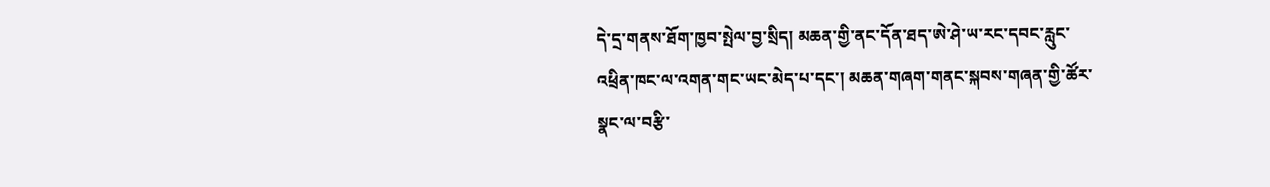དེ་དྲ་གནས་ཐོག་ཁྱབ་སྤེལ་བྱ་སྲིད། མཆན་གྱི་ནང་དོན་ཐད་ཨེ་ཤེ་ཡ་རང་དབང་རླུང་འཕྲིན་ཁང་ལ་འགན་གང་ཡང་མེད་པ་དང་། མཆན་གཞག་གནང་སྐབས་གཞན་གྱི་ཚོར་སྣང་ལ་བརྩི་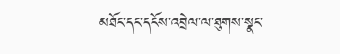མཐོང་དང་དངོས་འབྲེལ་ལ་ཐུགས་སྣང་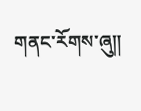གནང་རོགས་ཞུ༎